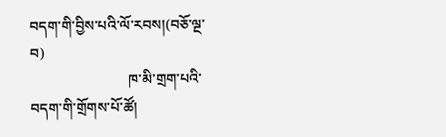བདག་གི་བྱིས་པའི་ལོ་རབས།(བཅོ་ལྔ་བ)
                           ཁ་མི་གྲག་པའི་བདག་གི་གྲོགས་པོ་ཚོ།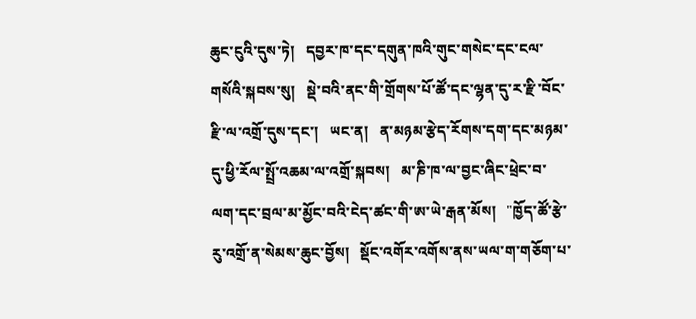ཆུང་ངུའི་དུས་ཏེ།   དབྱར་ཁ་དང་དགུན་ཁའི་གུང་གསེང་དང་ངལ་གསོའི་སྐབས་སུ།   སྡེ་བའི་ནང་གི་གྲོགས་པོ་ཚོ་དང་ལྷན་དུ་ར་རྫི་བོང་རྫི་ལ་འགྲོ་དུས་དང་།   ཡང་ན།   ན་མཉམ་རྩེད་རོགས་དག་དང་མཉམ་དུ་ཕྱི་རོལ་སྤྲོ་འཆམ་ལ་འགྲོ་སྐབས།   མ་ཎི་ཁ་ལ་བྱང་ཞིང་ཕྲེང་བ་ལག་དང་བྲལ་མ་མྱོང་བའི་ངེད་ཚང་གི་ཨ་ཡེ་རྒན་མོས།   "ཁྱོད་ཚོ་རྩེ་རུ་འགྲོ་ན་སེམས་ཆུང་བྱོས།   སྡོང་འགོར་འགོས་ནས་ཡལ་ག་གཅོག་པ་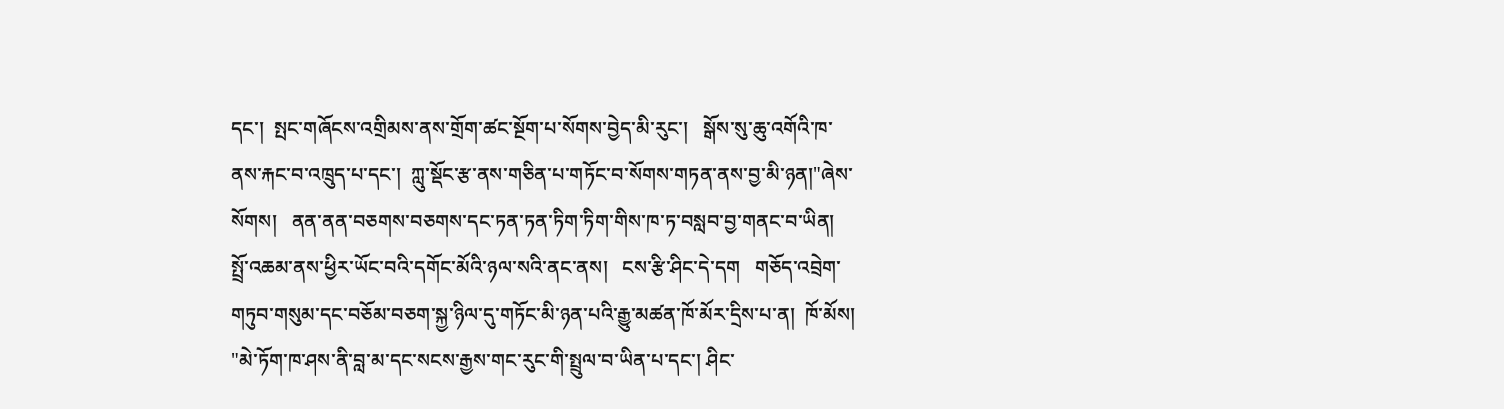དང་།  སྤང་གཞོངས་འགྲིམས་ནས་གྲོག་ཚང་སྔོག་པ་སོགས་བྱེད་མི་རུང་།   སྒོས་སུ་ཆུ་འགོའི་ཁ་ནས་རྐང་བ་འཁྲུད་པ་དང་།  ཀླུ་སྡོང་རྩ་ནས་གཅིན་པ་གཏོང་བ་སོགས་གཏན་ནས་བྱ་མི་ཉན།"ཞེས་སོགས།   ནན་ནན་བཅགས་བཅགས་དང་ཏན་ཏན་ཏིག་ཏིག་གིས་ཁ་ཏ་བསླབ་བྱ་གནང་བ་ཡིན།
སྤྲོ་འཆམ་ནས་ཕྱིར་ཡོང་བའི་དགོང་མོའི་ཉལ་སའི་ནང་ནས།   ངས་རྩི་ཤིང་དེ་དག   གཅོད་འབྲེག་གཏུབ་གསུམ་དང་བཅོམ་བཅག་སྐྱ་ཉིལ་དུ་གཏོང་མི་ཉན་པའི་རྒྱུ་མཚན་ཁོ་མོར་དྲིས་པ་ན།  ཁོ་མོས།  "མེ་ཏོག་ཁ་ཤས་ནི་བླ་མ་དང་སངས་རྒྱས་གང་རུང་གི་སྤྲུལ་བ་ཡིན་པ་དང་། ཤིང་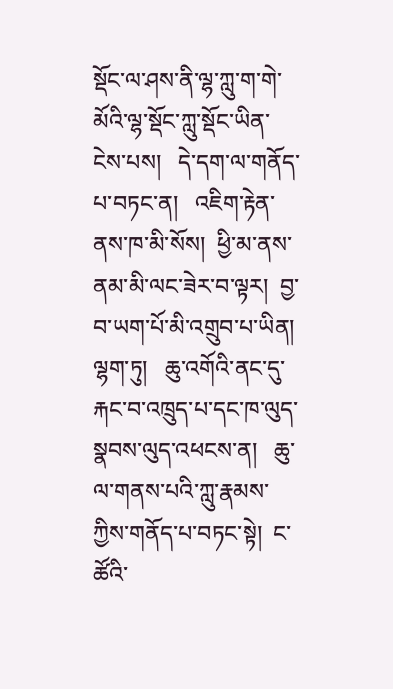སྡོང་ལ་ཤས་ནི་ལྷ་ཀླུ་ག་གེ་མོའི་ལྷ་སྡོང་ཀླུ་སྡོང་ཡིན་ངེས་པས།   དེ་དག་ལ་གནོད་པ་བཏང་ན།   འཇིག་རྟེན་ནས་ཁ་མི་སོས།  ཕྱི་མ་ནས་ནམ་མི་ལང་ཟེར་བ་ལྟར།  བྱ་བ་ཡག་པོ་མི་འགྲུབ་པ་ཡིན།   ལྷག་ཏུ།   ཆུ་འགོའི་ནང་དུ་རྐང་བ་འཁྲུད་པ་དང་ཁ་ལུད་སྣབས་ལུད་འཕངས་ན།   ཆུ་ལ་གནས་པའི་ཀླུ་རྣམས་ཀྱིས་གནོད་པ་བཏང་སྟེ།  ང་ཚོའི་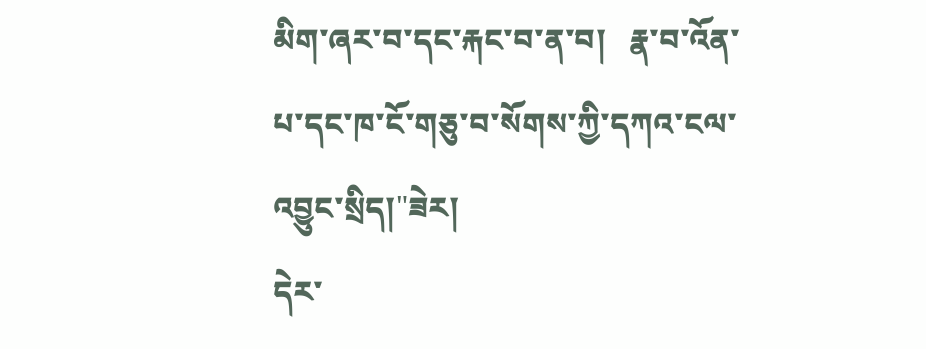མིག་ཞར་བ་དང་རྐང་བ་ན་བ།   རྣ་བ་འོན་པ་དང་ཁ་ངོ་གཅུ་བ་སོགས་ཀྱི་དཀའ་ངལ་འབྱུང་སྲིད།"ཟེར།
དེར་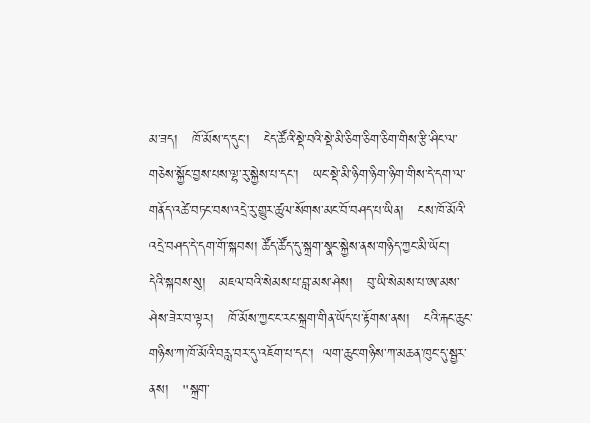མ་ཟད།   ཁོ་མོས་ད་དུང་།   ངེད་ཚོའི་སྡེ་བའི་སྡེ་མི་ཅིག་ཅིག་ཅིག་གིས་རྩི་ཤིང་ལ་གཅེས་སྐྱོང་བྱས་པས་ལྷ་རུ་སྐྱེས་པ་དང་།   ཡང་སྡེ་མི་ཉིག་ཉིག་ཉིག་གིས་དེ་དག་ལ་གནོད་འཚེ་བཏང་བས་འདྲེ་རུ་གྱུར་ཚུལ་སོགས་མང་བོ་བཤད་པ་ཡིན།   ངས་ཁོ་མོའི་འདྲེ་བཤད་དེ་དག་གོ་སྐབས། ཚོད་ཚོད་དུ་སྐྲག་སྣང་སྐྱེས་ནས་གཉིད་ཀྱང་མི་ཡོང་།   དེའི་སྐབས་སུ།   མཇལ་བའི་སེམས་པ་བླ་མས་ཤེས།   བུ་ཡི་སེམས་པ་ཨ་མས་ཤེས་ཟེར་བ་ལྟར།   ཁོ་མོས་ཀྱང་ང་རང་སྐྲག་གིན་ཡོད་པ་རྟོགས་ནས།   ངའི་རྐང་ཆུང་གཉིས་ཀ་ཁོ་མོའི་བརླ་བར་དུ་འཇོག་པ་དང་།  ལག་ཆུང་གཉིས་ཀ་མཆན་ཁུང་དུ་སྦྱར་ནས།   "སྐྲག་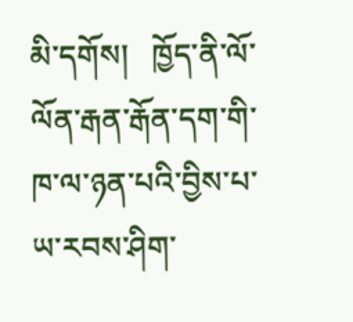མི་དགོས།   ཁྱོད་ནི་ལོ་ལོན་རྒན་རྒོན་དག་གི་ཁ་ལ་ཉན་པའི་བྱིས་པ་ཡ་རབས་ཤིག་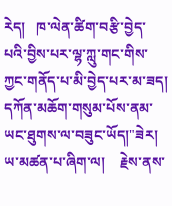རེད།   ཁ་ལེན་ཚིག་བརྩི་བྱེད་པའི་བྱིས་པར་ལྷ་ཀླུ་གང་གིས་ཀྱང་གནོད་པ་མི་བྱེད་པར་མ་ཟད།   དཀོན་མཆོག་གསུམ་པོས་ནམ་ཡང་ཐུགས་ལ་བཟུང་ཡོད།"ཟེར།
ཡ་མཚན་པ་ཞིག་ལ།    རྗེས་ནས་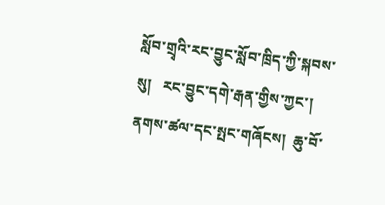སློབ་གྲྭའི་རང་བྱུང་སློབ་ཁྲིད་ཀྱི་སྐབས་སུ།   རང་བྱུང་དགེ་རྒན་གྱིས་ཀྱང་།   ནགས་ཚལ་དང་སྤང་གཞོངས།  ཆུ་བོ་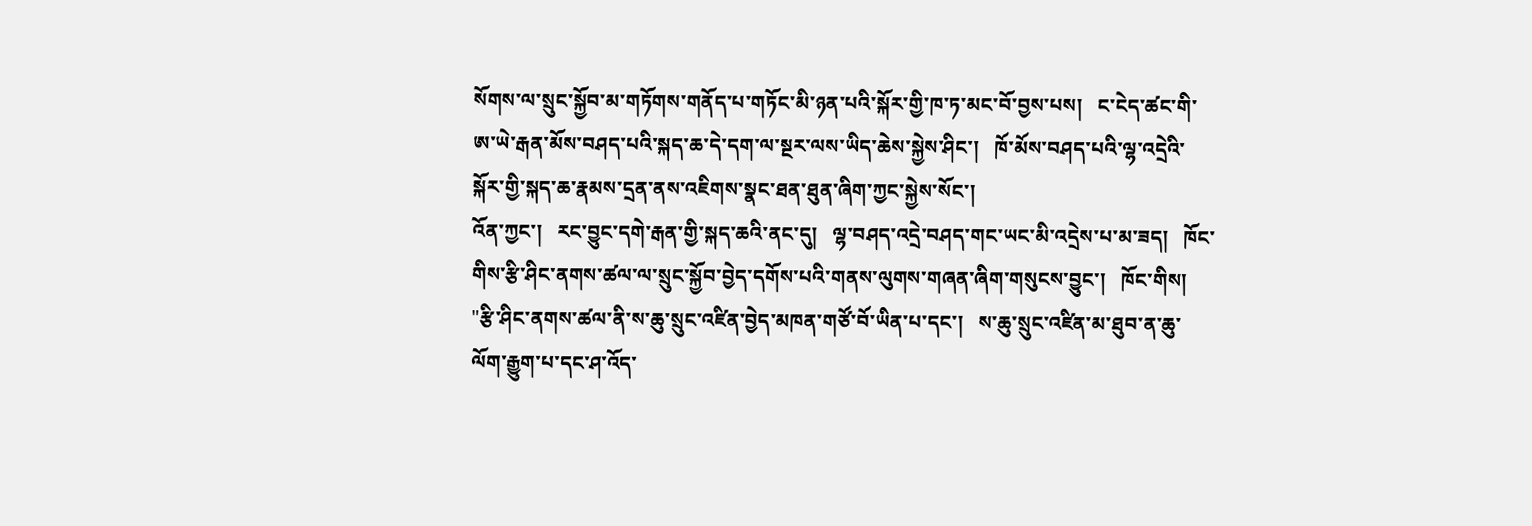སོགས་ལ་སྲུང་སྐྱོབ་མ་གཏོགས་གནོད་པ་གཏོང་མི་ཉན་པའི་སྐོར་གྱི་ཁ་ཏ་མང་བོ་བྱས་པས།   ང་ངེད་ཚང་གི་ཨ་ཡེ་རྒན་མོས་བཤད་པའི་སྐད་ཆ་དེ་དག་ལ་སྔར་ལས་ཡིད་ཆེས་སྐྱེས་ཤིང་།   ཁོ་མོས་བཤད་པའི་ལྷ་འདྲེའི་སྐོར་གྱི་སྐད་ཆ་རྣམས་དྲན་ནས་འཇིགས་སྣང་ཐན་ཐུན་ཞིག་ཀྱང་སྐྱེས་སོང་།
འོན་ཀྱང་།   རང་བྱུང་དགེ་རྒན་གྱི་སྐད་ཆའི་ནང་དུ།   ལྷ་བཤད་འདྲེ་བཤད་གང་ཡང་མི་འདྲེས་པ་མ་ཟད།   ཁོང་གིས་རྩི་ཤིང་ནགས་ཚལ་ལ་སྲུང་སྐྱོབ་བྱེད་དགོས་པའི་གནས་ལུགས་གཞན་ཞིག་གསུངས་བྱུང་།   ཁོང་གིས།  "རྩི་ཤིང་ནགས་ཚལ་ནི་ས་ཆུ་སྲུང་འཛིན་བྱེད་མཁན་གཙོ་བོ་ཡིན་པ་དང་།   ས་ཆུ་སྲུང་འཛིན་མ་ཐུབ་ན་ཆུ་ལོག་རྒྱུག་པ་དང་ཤ་འོད་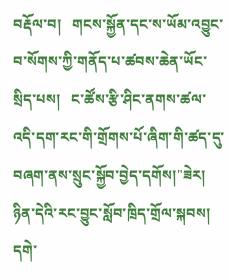བརྡོལ་བ།   གངས་སྐྱོན་དང་ས་ཡོམ་འབྱུང་བ་སོགས་ཀྱི་གནོད་པ་ཚབས་ཆེན་ཡོང་སྲིད་པས།   ང་ཚོས་རྩི་ཤིང་ནགས་ཚལ་འདི་དག་རང་གི་གྲོགས་པོ་ཞིག་གི་ཚད་དུ་བཞག་ནས་སྲུང་སྐྱོབ་བྱེད་དགོས།"ཟེར།
ཉིན་དེའི་རང་བྱུང་སློབ་ཁྲིད་གྲོལ་སྐབས།   དགེ་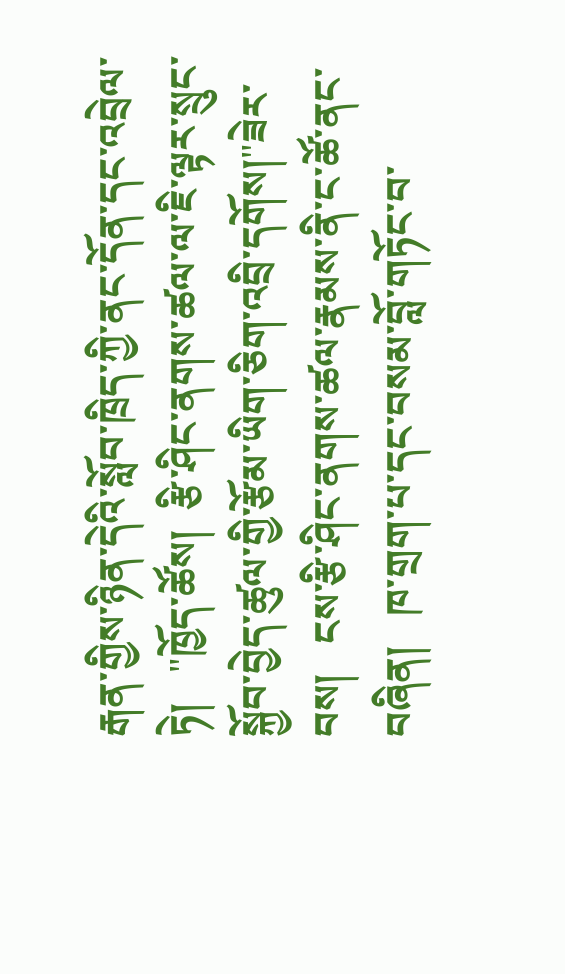རྒན་གྱིས་ཉིན་དེའི་སློབ་ཁྲིད་ཀྱི་ནང་དོན་དང་འབྲེལ་ཏེ།   "ཁྱོད་ཚོས།  རྩི་ཤིང་ནགས་ཚལ་ལ་ཇི་ལྟར་སྲུང་སྐྱོབ་བྱེད་ཚུལ་གྱི་རྩོམ་ཡིག་ཅིག་འབྲི་དགོས།"ཟེར་བས།   ངས་རྩི་ཤིང་ནགས་ཚལ་རྣམས་ནི་ང་ཚོ་ནང་བཞིན།   ཁ་གྲག་པ་དང་བསམ་བློ་གཏོང་བ་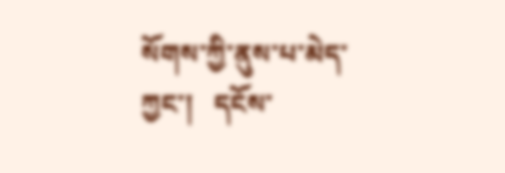སོགས་ཀྱི་ནུས་པ་མེད་ཀྱང་།   དངོས་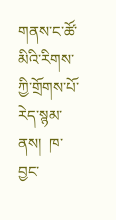གནས་ང་ཚོ་མིའི་རིགས་ཀྱི་གྲོགས་པོ་རེད་སྙམ་ནས།  ཁ་བྱང་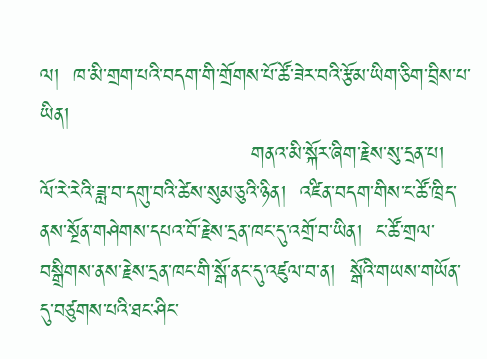ལ།  ཁ་མི་གྲག་པའི་བདག་གི་གྲོགས་པོ་ཚོ་ཟེར་བའི་རྩོམ་ཡིག་ཅིག་བྲིས་པ་ཡིན།
                              གནའ་མི་སྐོར་ཞིག་རྗེས་སུ་དྲན་པ།
ལོ་རེ་རེའི་ཟླ་བ་དགུ་བའི་ཚེས་སུམ་ཅུའི་ཉིན།  འཛིན་བདག་གིས་ང་ཚོ་ཁྲིད་ནས་སྔོན་གཤེགས་དཔའ་བོ་རྗེས་དྲན་ཁང་དུ་འགྲོ་བ་ཡིན།  ང་ཚོ་གྲལ་བསྒྲིགས་ནས་རྗེས་དྲན་ཁང་གི་སྒོ་ནང་དུ་འཛུལ་བ་ན།  སྒོའི་གཡས་གཡོན་དུ་བཙུགས་པའི་ཐང་ཤིང་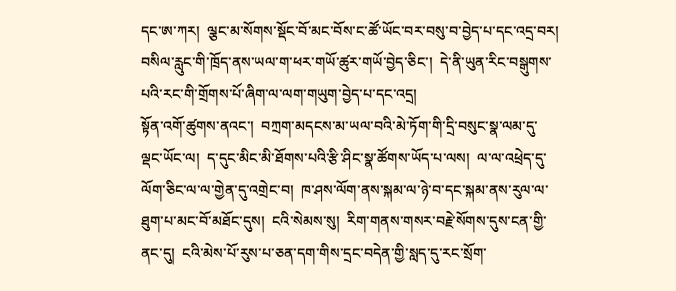དང་ཨ་ཀར།  ལྕང་མ་སོགས་སྡོང་བོ་མང་བོས་ང་ཚོ་ཡོང་བར་བསུ་བ་བྱེད་པ་དང་འདྲ་བར།  བསིལ་རླུང་གི་ཁྲོད་ནས་ཡལ་ག་ཕར་གཡོ་ཚུར་གཡོ་བྱེད་ཅིང་།  དེ་ནི་ཡུན་རིང་བསྒུགས་པའི་རང་གི་གྲོགས་པོ་ཞིག་ལ་ལག་གཡུག་བྱེད་པ་དང་འདྲ།
སྟོན་འགོ་ཚུགས་ནའང་།  བཀྲག་མདངས་མ་ཡལ་བའི་མེ་ཏོག་གི་དྲི་བསུང་སྣ་ལམ་དུ་ལྡང་ཡོང་ལ།  ད་དུང་མིང་མི་ཐོགས་པའི་རྩི་ཤིང་སྣ་ཚོགས་ཡོད་པ་ལས།  ལ་ལ་འཕྲེད་དུ་ལོག་ཅིང་ལ་ལ་གྱེན་དུ་འགྲེང་བ།  ཁ་ཤས་ལོག་ནས་སྐམ་ལ་ཉེ་བ་དང་སྐམ་ནས་རུལ་ལ་ཐུག་པ་མང་བོ་མཐོང་དུས།  ངའི་སེམས་སུ།  རིག་གནས་གསར་བརྗེ་སོགས་དུས་ངན་གྱི་ནང་དུ།  ངའི་མེས་པོ་རུས་པ་ཅན་དག་གིས་དྲང་བདེན་གྱི་སླད་དུ་རང་སྲོག་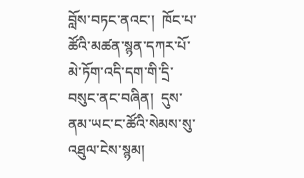བློས་བཏང་ནའང་།  ཁོང་པ་ཚོའི་མཚན་སྙན་དཀར་པོ་མེ་ཏོག་འདི་དག་གི་དྲི་བསུང་ནང་བཞིན།  དུས་ནམ་ཡང་ང་ཚོའི་སེམས་སུ་འཐུལ་ངེས་སྙམ།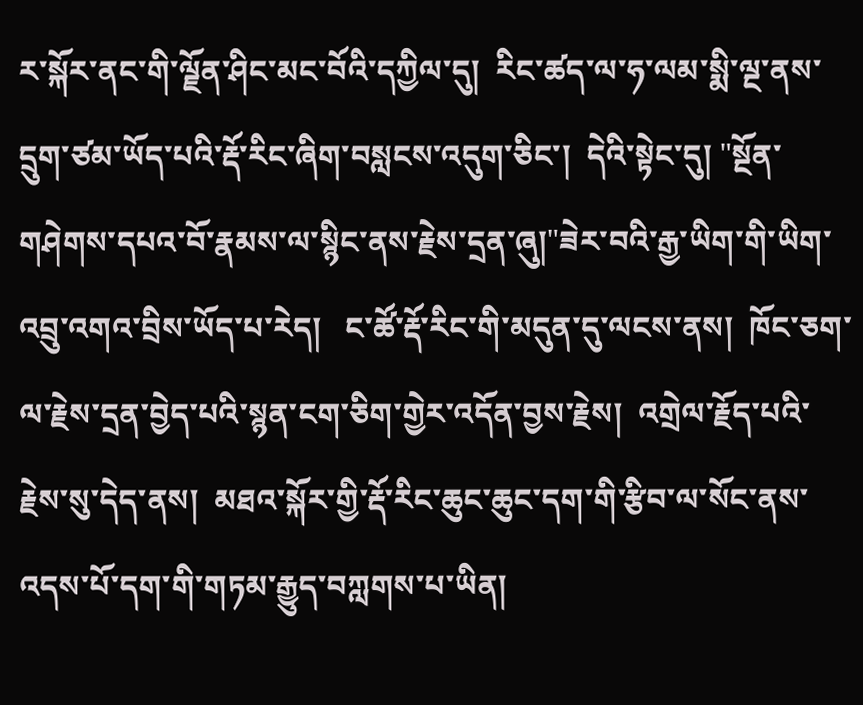ར་སྐོར་ནང་གི་ལྗོན་ཤིང་མང་བོའི་དཀྱིལ་དུ།  རིང་ཚད་ལ་ཧ་ལམ་སྨི་ལྔ་ནས་དྲུག་ཙམ་ཡོད་པའི་རྡོ་རིང་ཞིག་བསླངས་འདུག་ཅིང་།  དེའི་སྟེང་དུ། "སྔོན་གཤེགས་དཔའ་བོ་རྣམས་ལ་སྙིང་ནས་རྗེས་དྲན་ཞུ།"ཟེར་བའི་རྒྱ་ཡིག་གི་ཡིག་འབྲུ་འགའ་བྲིས་ཡོད་པ་རེད།   ང་ཚོ་རྡོ་རིང་གི་མདུན་དུ་ལངས་ནས།  ཁོང་ཅག་ལ་རྗེས་དྲན་བྱེད་པའི་སྙན་ངག་ཅིག་གྱེར་འདོན་བྱས་རྗེས།  འགྲེལ་རྗོད་པའི་རྗེས་སུ་དེད་ནས།  མཐའ་སྐོར་གྱི་རྡོ་རིང་ཆུང་ཆུང་དག་གི་རྩིབ་ལ་སོང་ནས་འདས་པོ་དག་གི་གཏམ་རྒྱུད་བཀླགས་པ་ཡིན།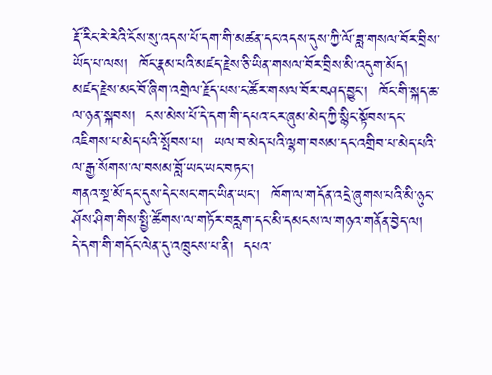རྡོ་རིང་རེ་རེའི་ངོས་སུ་འདས་པོ་དག་གི་མཚན་དང་འདས་དུས་ཀྱི་ལོ་ཟླ་གསལ་བོར་བྲིས་ཡོད་པ་ལས།  ཁོང་རྣམ་པའི་མཛད་རྗེས་ཅི་ཡིན་གསལ་བོར་བྲིས་མི་འདུག་མོད།  མཛད་རྗེས་མང་བོ་ཞིག་འགྲེལ་རྗོད་པས་ང་ཚོར་གསལ་བོར་བཤད་བྱུང་།  ཁོང་གི་སྐད་ཆ་ལ་ཉན་སྐབས།  ངས་མེས་པོ་དེ་དག་གི་དཔའ་ངར་ཞུམ་མེད་ཀྱི་སྙིང་སྟོབས་དང་འཇིགས་པ་མེད་པའི་སྤོབས་པ།  ཡལ་བ་མེད་པའི་ལྷག་བསམ་དང་འགྲིབ་པ་མེད་པའི་ལ་རྒྱ་སོགས་ལ་བསམ་བློ་ཡང་ཡང་བཏང་།
གནའ་སྔ་མོ་དང་དུས་དེང་སང་གང་ཡིན་ཡང་།  ཁོག་ལ་གདོན་འདྲེ་ཞུགས་པའི་མི་ཉུང་ཤོས་ཤིག་གིས་སྤྱི་ཚོགས་ལ་གཏོར་བརླག་དང་མི་དམངས་ལ་གཉའ་གནོན་བྱེད་ལ།  དེ་དག་གི་གདོང་ལེན་དུ་འཁྲུངས་པ་ནི།  དཔའ་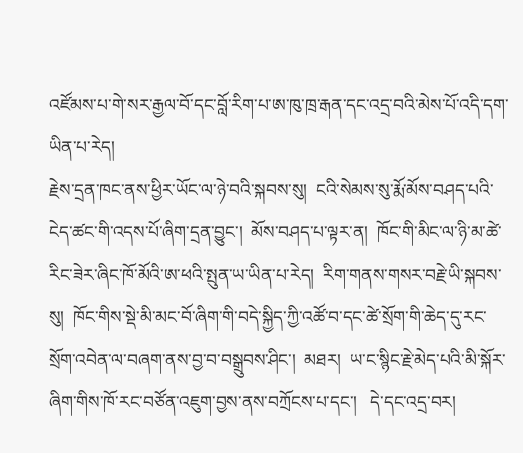འཛོམས་པ་གེ་སར་རྒྱལ་བོ་དང་བློ་རིག་པ་ཨ་ཁུ་ཁྲ་རྒན་དང་འདྲ་བའི་མེས་པོ་འདི་དག་ཡིན་པ་རེད།
རྗེས་དྲན་ཁང་ནས་ཕྱིར་ཡོང་ལ་ཉེ་བའི་སྐབས་སུ།  ངའི་སེམས་སུ་རྨོ་མོས་བཤད་པའི་ངེད་ཚང་གི་འདས་པོ་ཞིག་དྲན་བྱུང་།  མོས་བཤད་པ་ལྟར་ན།  ཁོང་གི་མིང་ལ་ཉི་མ་ཚེ་རིང་ཟེར་ཞིང་ཁོ་མོའི་ཨ་ཕའི་སྤུན་ཡ་ཡིན་པ་རེད།  རིག་གནས་གསར་བརྗེ་ཡི་སྐབས་སུ།  ཁོང་གིས་སྡེ་མི་མང་བོ་ཞིག་གི་བདེ་སྐྱིད་ཀྱི་འཚོ་བ་དང་ཚེ་སྲོག་གི་ཆེད་དུ་རང་སྲོག་འབེན་ལ་བཞག་ནས་བྱ་བ་བསྒྲུབས་ཤིང་།  མཐར།  ཡ་ང་སྙིང་རྗེ་མེད་པའི་མི་སྐོར་ཞིག་གིས་ཁོ་རང་བཙོན་འཇུག་བྱས་ནས་བཀྲོངས་པ་དང་།   དེ་དང་འདྲ་བར།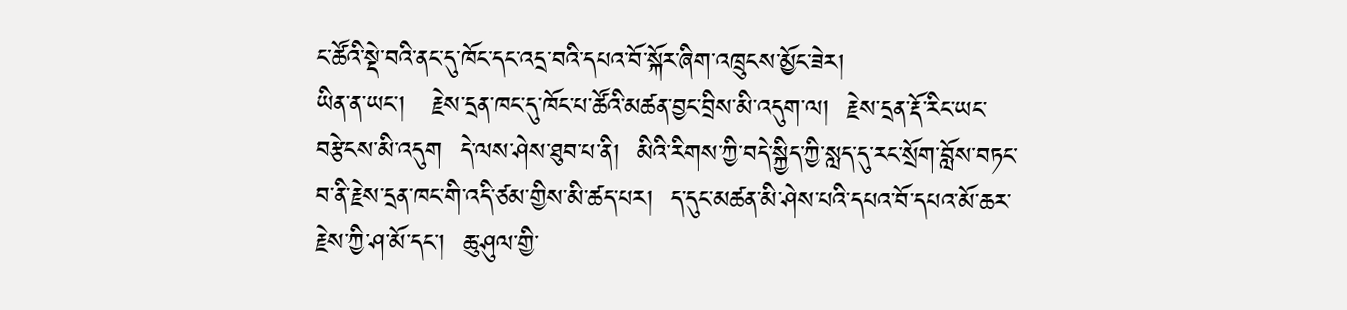ང་ཚོའི་སྡེ་བའི་ནང་དུ་ཁོང་དང་འདྲ་བའི་དཔའ་བོ་སྐོར་ཞིག་འཁྲུངས་མྱོང་ཟེར།
ཡིན་ན་ཡང་།   རྗེས་དྲན་ཁང་དུ་ཁོང་པ་ཚོའི་མཚན་བྱང་བྲིས་མི་འདུག་ལ།  རྗེས་དྲན་རྡོ་རིང་ཡང་བརྩེངས་མི་འདུག  དེ་ལས་ཤེས་ཐུབ་པ་ནི།  མིའི་རིགས་ཀྱི་བདེ་སྐྱིད་ཀྱི་སླད་དུ་རང་སྲོག་བློས་བཏང་བ་ནི་རྗེས་དྲན་ཁང་གི་འདི་ཙམ་གྱིས་མི་ཚད་པར།  ད་དུང་མཚན་མི་ཤེས་པའི་དཔའ་བོ་དཔའ་མོ་ཆར་རྗེས་ཀྱི་ཤ་མོ་དང་།  ཆུ་ཤུལ་གྱི་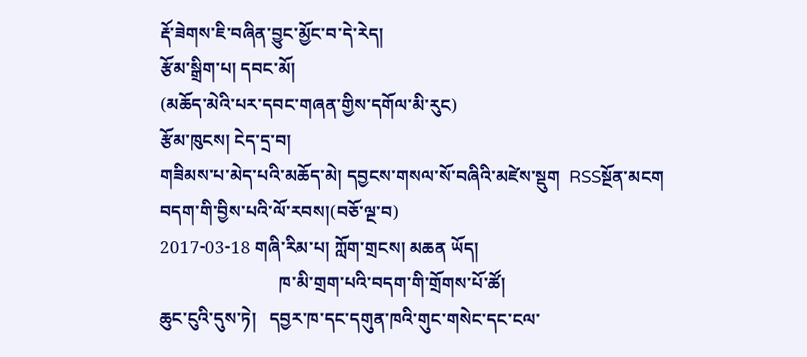རྡོ་ཟེགས་ཇི་བཞིན་བྱུང་མྱོང་བ་དེ་རེད།
རྩོམ་སྒྲིག་པ། དབང་མོ།
(མཆོད་མེའི་པར་དབང་གཞན་གྱིས་དགོལ་མི་རུང)
རྩོམ་ཁུངས། ངེད་དྲ་བ།
གཟིམས་པ་མེད་པའི་མཆོད་མེ། དབྱངས་གསལ་སོ་བཞིའི་མཛེས་སྡུག  RSSསྔོན་མངག
བདག་གི་བྱིས་པའི་ལོ་རབས།(བཅོ་ལྔ་བ)
2017-03-18 གཞི་རིམ་པ། ཀློག་གྲངས། མཆན ཡོད།
                           ཁ་མི་གྲག་པའི་བདག་གི་གྲོགས་པོ་ཚོ།
ཆུང་ངུའི་དུས་ཏེ།   དབྱར་ཁ་དང་དགུན་ཁའི་གུང་གསེང་དང་ངལ་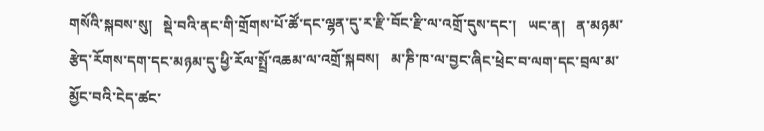གསོའི་སྐབས་སུ།   སྡེ་བའི་ནང་གི་གྲོགས་པོ་ཚོ་དང་ལྷན་དུ་ར་རྫི་བོང་རྫི་ལ་འགྲོ་དུས་དང་།   ཡང་ན།   ན་མཉམ་རྩེད་རོགས་དག་དང་མཉམ་དུ་ཕྱི་རོལ་སྤྲོ་འཆམ་ལ་འགྲོ་སྐབས།   མ་ཎི་ཁ་ལ་བྱང་ཞིང་ཕྲེང་བ་ལག་དང་བྲལ་མ་མྱོང་བའི་ངེད་ཚང་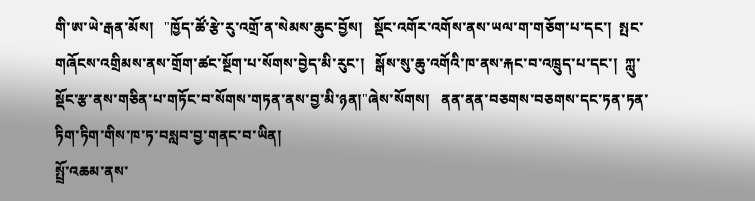གི་ཨ་ཡེ་རྒན་མོས།   "ཁྱོད་ཚོ་རྩེ་རུ་འགྲོ་ན་སེམས་ཆུང་བྱོས།   སྡོང་འགོར་འགོས་ནས་ཡལ་ག་གཅོག་པ་དང་།  སྤང་གཞོངས་འགྲིམས་ནས་གྲོག་ཚང་སྔོག་པ་སོགས་བྱེད་མི་རུང་།   སྒོས་སུ་ཆུ་འགོའི་ཁ་ནས་རྐང་བ་འཁྲུད་པ་དང་།  ཀླུ་སྡོང་རྩ་ནས་གཅིན་པ་གཏོང་བ་སོགས་གཏན་ནས་བྱ་མི་ཉན།"ཞེས་སོགས།   ནན་ནན་བཅགས་བཅགས་དང་ཏན་ཏན་ཏིག་ཏིག་གིས་ཁ་ཏ་བསླབ་བྱ་གནང་བ་ཡིན།
སྤྲོ་འཆམ་ནས་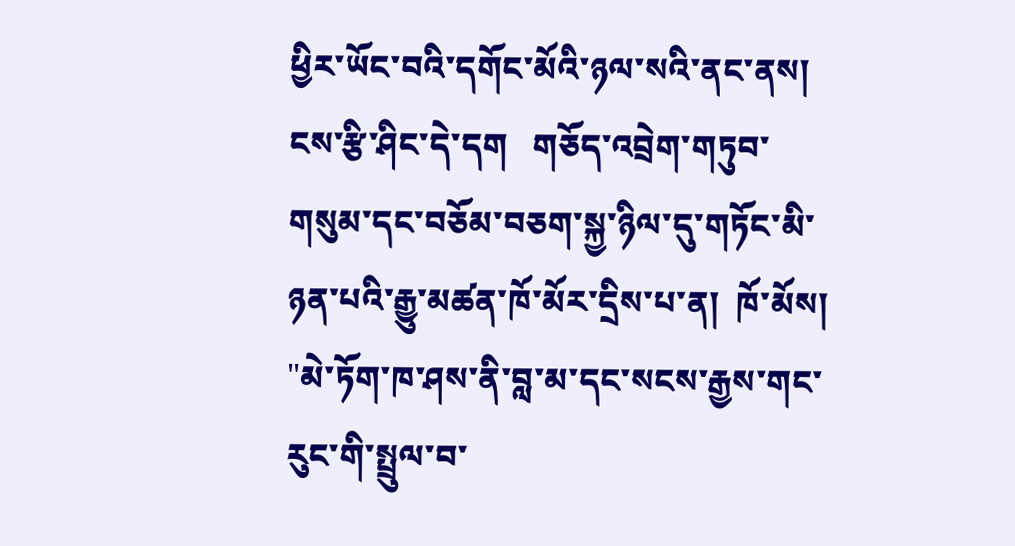ཕྱིར་ཡོང་བའི་དགོང་མོའི་ཉལ་སའི་ནང་ནས།   ངས་རྩི་ཤིང་དེ་དག   གཅོད་འབྲེག་གཏུབ་གསུམ་དང་བཅོམ་བཅག་སྐྱ་ཉིལ་དུ་གཏོང་མི་ཉན་པའི་རྒྱུ་མཚན་ཁོ་མོར་དྲིས་པ་ན།  ཁོ་མོས།  "མེ་ཏོག་ཁ་ཤས་ནི་བླ་མ་དང་སངས་རྒྱས་གང་རུང་གི་སྤྲུལ་བ་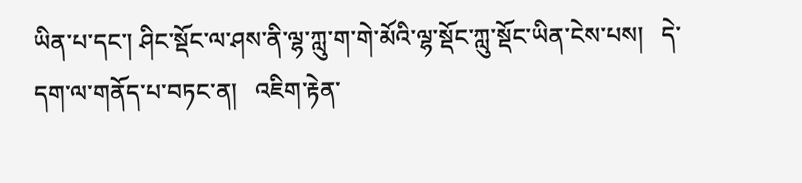ཡིན་པ་དང་། ཤིང་སྡོང་ལ་ཤས་ནི་ལྷ་ཀླུ་ག་གེ་མོའི་ལྷ་སྡོང་ཀླུ་སྡོང་ཡིན་ངེས་པས།   དེ་དག་ལ་གནོད་པ་བཏང་ན།   འཇིག་རྟེན་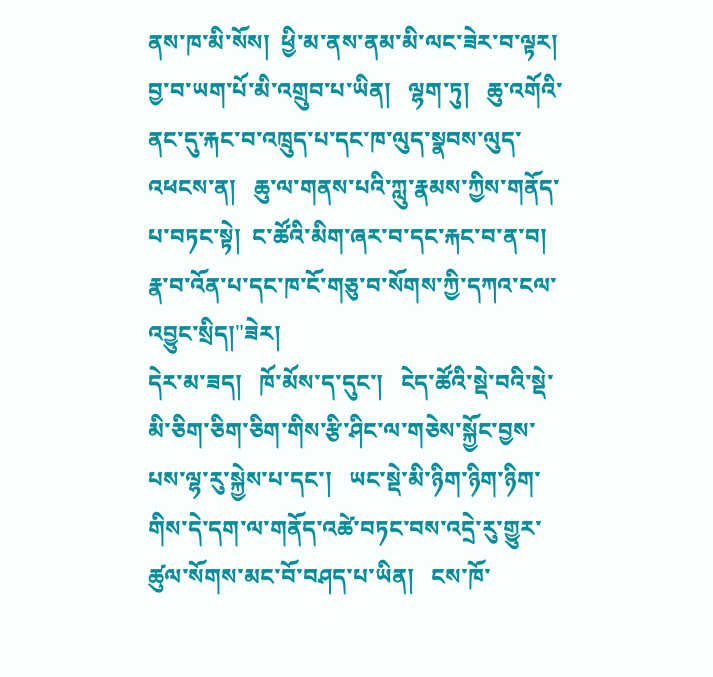ནས་ཁ་མི་སོས།  ཕྱི་མ་ནས་ནམ་མི་ལང་ཟེར་བ་ལྟར།  བྱ་བ་ཡག་པོ་མི་འགྲུབ་པ་ཡིན།   ལྷག་ཏུ།   ཆུ་འགོའི་ནང་དུ་རྐང་བ་འཁྲུད་པ་དང་ཁ་ལུད་སྣབས་ལུད་འཕངས་ན།   ཆུ་ལ་གནས་པའི་ཀླུ་རྣམས་ཀྱིས་གནོད་པ་བཏང་སྟེ།  ང་ཚོའི་མིག་ཞར་བ་དང་རྐང་བ་ན་བ།   རྣ་བ་འོན་པ་དང་ཁ་ངོ་གཅུ་བ་སོགས་ཀྱི་དཀའ་ངལ་འབྱུང་སྲིད།"ཟེར།
དེར་མ་ཟད།   ཁོ་མོས་ད་དུང་།   ངེད་ཚོའི་སྡེ་བའི་སྡེ་མི་ཅིག་ཅིག་ཅིག་གིས་རྩི་ཤིང་ལ་གཅེས་སྐྱོང་བྱས་པས་ལྷ་རུ་སྐྱེས་པ་དང་།   ཡང་སྡེ་མི་ཉིག་ཉིག་ཉིག་གིས་དེ་དག་ལ་གནོད་འཚེ་བཏང་བས་འདྲེ་རུ་གྱུར་ཚུལ་སོགས་མང་བོ་བཤད་པ་ཡིན།   ངས་ཁོ་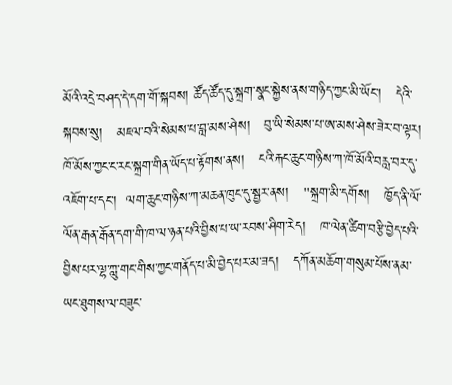མོའི་འདྲེ་བཤད་དེ་དག་གོ་སྐབས། ཚོད་ཚོད་དུ་སྐྲག་སྣང་སྐྱེས་ནས་གཉིད་ཀྱང་མི་ཡོང་།   དེའི་སྐབས་སུ།   མཇལ་བའི་སེམས་པ་བླ་མས་ཤེས།   བུ་ཡི་སེམས་པ་ཨ་མས་ཤེས་ཟེར་བ་ལྟར།   ཁོ་མོས་ཀྱང་ང་རང་སྐྲག་གིན་ཡོད་པ་རྟོགས་ནས།   ངའི་རྐང་ཆུང་གཉིས་ཀ་ཁོ་མོའི་བརླ་བར་དུ་འཇོག་པ་དང་།  ལག་ཆུང་གཉིས་ཀ་མཆན་ཁུང་དུ་སྦྱར་ནས།   "སྐྲག་མི་དགོས།   ཁྱོད་ནི་ལོ་ལོན་རྒན་རྒོན་དག་གི་ཁ་ལ་ཉན་པའི་བྱིས་པ་ཡ་རབས་ཤིག་རེད།   ཁ་ལེན་ཚིག་བརྩི་བྱེད་པའི་བྱིས་པར་ལྷ་ཀླུ་གང་གིས་ཀྱང་གནོད་པ་མི་བྱེད་པར་མ་ཟད།   དཀོན་མཆོག་གསུམ་པོས་ནམ་ཡང་ཐུགས་ལ་བཟུང་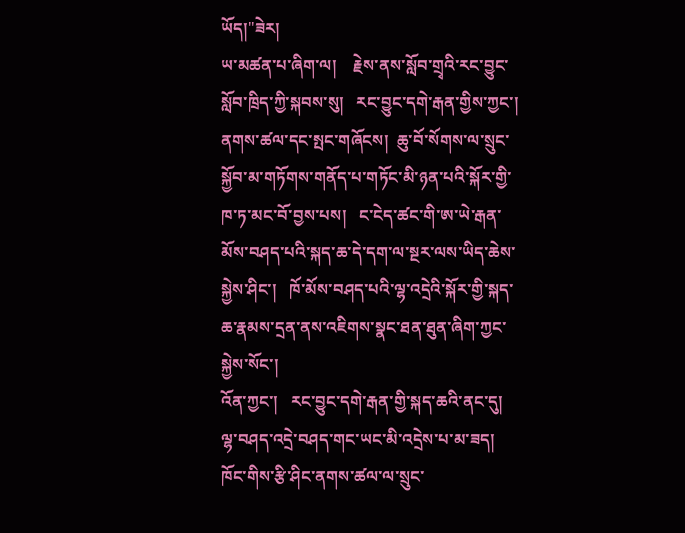ཡོད།"ཟེར།
ཡ་མཚན་པ་ཞིག་ལ།    རྗེས་ནས་སློབ་གྲྭའི་རང་བྱུང་སློབ་ཁྲིད་ཀྱི་སྐབས་སུ།   རང་བྱུང་དགེ་རྒན་གྱིས་ཀྱང་།   ནགས་ཚལ་དང་སྤང་གཞོངས།  ཆུ་བོ་སོགས་ལ་སྲུང་སྐྱོབ་མ་གཏོགས་གནོད་པ་གཏོང་མི་ཉན་པའི་སྐོར་གྱི་ཁ་ཏ་མང་བོ་བྱས་པས།   ང་ངེད་ཚང་གི་ཨ་ཡེ་རྒན་མོས་བཤད་པའི་སྐད་ཆ་དེ་དག་ལ་སྔར་ལས་ཡིད་ཆེས་སྐྱེས་ཤིང་།   ཁོ་མོས་བཤད་པའི་ལྷ་འདྲེའི་སྐོར་གྱི་སྐད་ཆ་རྣམས་དྲན་ནས་འཇིགས་སྣང་ཐན་ཐུན་ཞིག་ཀྱང་སྐྱེས་སོང་།
འོན་ཀྱང་།   རང་བྱུང་དགེ་རྒན་གྱི་སྐད་ཆའི་ནང་དུ།   ལྷ་བཤད་འདྲེ་བཤད་གང་ཡང་མི་འདྲེས་པ་མ་ཟད།   ཁོང་གིས་རྩི་ཤིང་ནགས་ཚལ་ལ་སྲུང་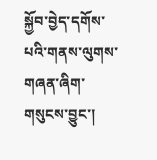སྐྱོབ་བྱེད་དགོས་པའི་གནས་ལུགས་གཞན་ཞིག་གསུངས་བྱུང་།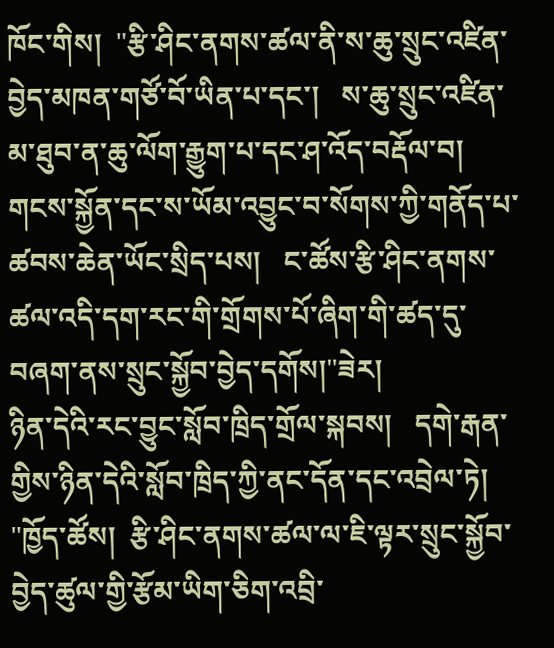ཁོང་གིས།  "རྩི་ཤིང་ནགས་ཚལ་ནི་ས་ཆུ་སྲུང་འཛིན་བྱེད་མཁན་གཙོ་བོ་ཡིན་པ་དང་།   ས་ཆུ་སྲུང་འཛིན་མ་ཐུབ་ན་ཆུ་ལོག་རྒྱུག་པ་དང་ཤ་འོད་བརྡོལ་བ།   གངས་སྐྱོན་དང་ས་ཡོམ་འབྱུང་བ་སོགས་ཀྱི་གནོད་པ་ཚབས་ཆེན་ཡོང་སྲིད་པས།   ང་ཚོས་རྩི་ཤིང་ནགས་ཚལ་འདི་དག་རང་གི་གྲོགས་པོ་ཞིག་གི་ཚད་དུ་བཞག་ནས་སྲུང་སྐྱོབ་བྱེད་དགོས།"ཟེར།
ཉིན་དེའི་རང་བྱུང་སློབ་ཁྲིད་གྲོལ་སྐབས།   དགེ་རྒན་གྱིས་ཉིན་དེའི་སློབ་ཁྲིད་ཀྱི་ནང་དོན་དང་འབྲེལ་ཏེ།   "ཁྱོད་ཚོས།  རྩི་ཤིང་ནགས་ཚལ་ལ་ཇི་ལྟར་སྲུང་སྐྱོབ་བྱེད་ཚུལ་གྱི་རྩོམ་ཡིག་ཅིག་འབྲི་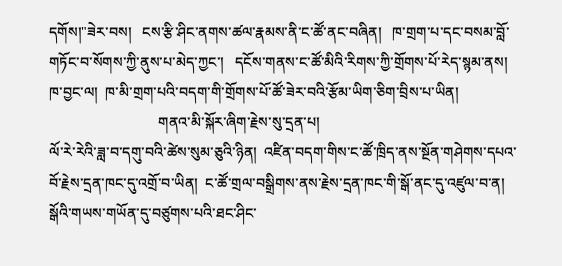དགོས།"ཟེར་བས།   ངས་རྩི་ཤིང་ནགས་ཚལ་རྣམས་ནི་ང་ཚོ་ནང་བཞིན།   ཁ་གྲག་པ་དང་བསམ་བློ་གཏོང་བ་སོགས་ཀྱི་ནུས་པ་མེད་ཀྱང་།   དངོས་གནས་ང་ཚོ་མིའི་རིགས་ཀྱི་གྲོགས་པོ་རེད་སྙམ་ནས།  ཁ་བྱང་ལ།  ཁ་མི་གྲག་པའི་བདག་གི་གྲོགས་པོ་ཚོ་ཟེར་བའི་རྩོམ་ཡིག་ཅིག་བྲིས་པ་ཡིན།
                              གནའ་མི་སྐོར་ཞིག་རྗེས་སུ་དྲན་པ།
ལོ་རེ་རེའི་ཟླ་བ་དགུ་བའི་ཚེས་སུམ་ཅུའི་ཉིན།  འཛིན་བདག་གིས་ང་ཚོ་ཁྲིད་ནས་སྔོན་གཤེགས་དཔའ་བོ་རྗེས་དྲན་ཁང་དུ་འགྲོ་བ་ཡིན།  ང་ཚོ་གྲལ་བསྒྲིགས་ནས་རྗེས་དྲན་ཁང་གི་སྒོ་ནང་དུ་འཛུལ་བ་ན།  སྒོའི་གཡས་གཡོན་དུ་བཙུགས་པའི་ཐང་ཤིང་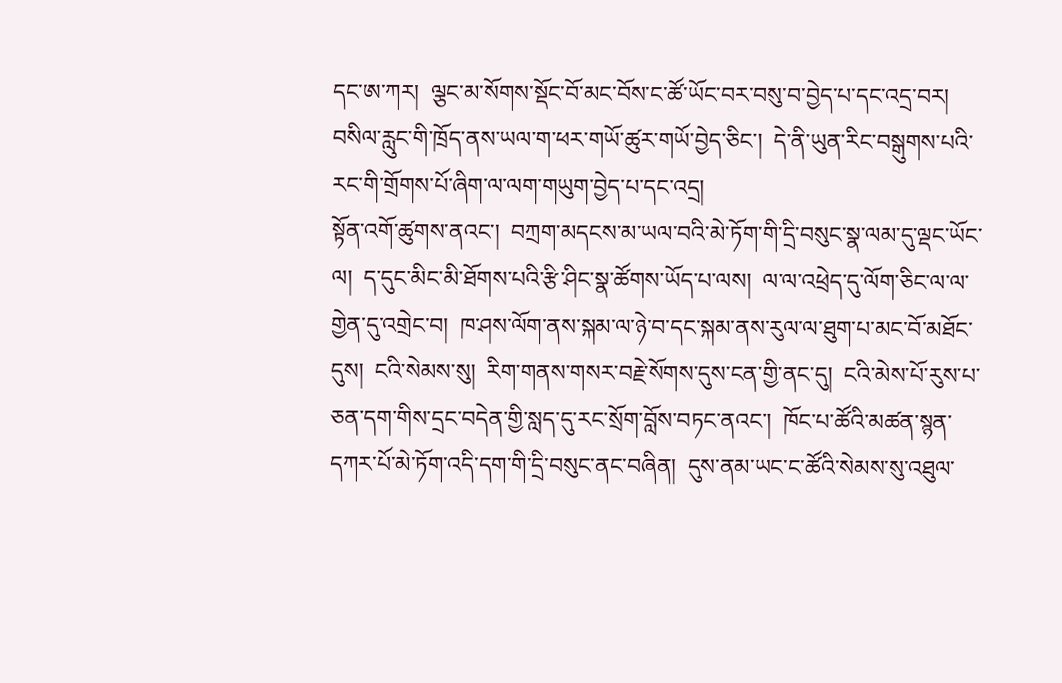དང་ཨ་ཀར།  ལྕང་མ་སོགས་སྡོང་བོ་མང་བོས་ང་ཚོ་ཡོང་བར་བསུ་བ་བྱེད་པ་དང་འདྲ་བར།  བསིལ་རླུང་གི་ཁྲོད་ནས་ཡལ་ག་ཕར་གཡོ་ཚུར་གཡོ་བྱེད་ཅིང་།  དེ་ནི་ཡུན་རིང་བསྒུགས་པའི་རང་གི་གྲོགས་པོ་ཞིག་ལ་ལག་གཡུག་བྱེད་པ་དང་འདྲ།
སྟོན་འགོ་ཚུགས་ནའང་།  བཀྲག་མདངས་མ་ཡལ་བའི་མེ་ཏོག་གི་དྲི་བསུང་སྣ་ལམ་དུ་ལྡང་ཡོང་ལ།  ད་དུང་མིང་མི་ཐོགས་པའི་རྩི་ཤིང་སྣ་ཚོགས་ཡོད་པ་ལས།  ལ་ལ་འཕྲེད་དུ་ལོག་ཅིང་ལ་ལ་གྱེན་དུ་འགྲེང་བ།  ཁ་ཤས་ལོག་ནས་སྐམ་ལ་ཉེ་བ་དང་སྐམ་ནས་རུལ་ལ་ཐུག་པ་མང་བོ་མཐོང་དུས།  ངའི་སེམས་སུ།  རིག་གནས་གསར་བརྗེ་སོགས་དུས་ངན་གྱི་ནང་དུ།  ངའི་མེས་པོ་རུས་པ་ཅན་དག་གིས་དྲང་བདེན་གྱི་སླད་དུ་རང་སྲོག་བློས་བཏང་ནའང་།  ཁོང་པ་ཚོའི་མཚན་སྙན་དཀར་པོ་མེ་ཏོག་འདི་དག་གི་དྲི་བསུང་ནང་བཞིན།  དུས་ནམ་ཡང་ང་ཚོའི་སེམས་སུ་འཐུལ་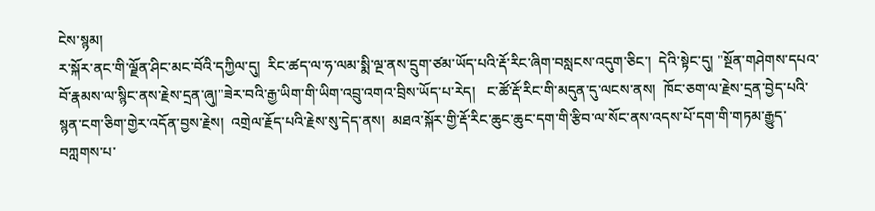ངེས་སྙམ།
ར་སྐོར་ནང་གི་ལྗོན་ཤིང་མང་བོའི་དཀྱིལ་དུ།  རིང་ཚད་ལ་ཧ་ལམ་སྨི་ལྔ་ནས་དྲུག་ཙམ་ཡོད་པའི་རྡོ་རིང་ཞིག་བསླངས་འདུག་ཅིང་།  དེའི་སྟེང་དུ། "སྔོན་གཤེགས་དཔའ་བོ་རྣམས་ལ་སྙིང་ནས་རྗེས་དྲན་ཞུ།"ཟེར་བའི་རྒྱ་ཡིག་གི་ཡིག་འབྲུ་འགའ་བྲིས་ཡོད་པ་རེད།   ང་ཚོ་རྡོ་རིང་གི་མདུན་དུ་ལངས་ནས།  ཁོང་ཅག་ལ་རྗེས་དྲན་བྱེད་པའི་སྙན་ངག་ཅིག་གྱེར་འདོན་བྱས་རྗེས།  འགྲེལ་རྗོད་པའི་རྗེས་སུ་དེད་ནས།  མཐའ་སྐོར་གྱི་རྡོ་རིང་ཆུང་ཆུང་དག་གི་རྩིབ་ལ་སོང་ནས་འདས་པོ་དག་གི་གཏམ་རྒྱུད་བཀླགས་པ་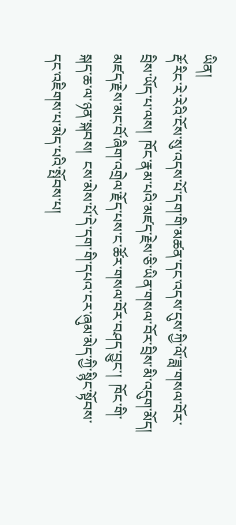ཡིན།
རྡོ་རིང་རེ་རེའི་ངོས་སུ་འདས་པོ་དག་གི་མཚན་དང་འདས་དུས་ཀྱི་ལོ་ཟླ་གསལ་བོར་བྲིས་ཡོད་པ་ལས།  ཁོང་རྣམ་པའི་མཛད་རྗེས་ཅི་ཡིན་གསལ་བོར་བྲིས་མི་འདུག་མོད།  མཛད་རྗེས་མང་བོ་ཞིག་འགྲེལ་རྗོད་པས་ང་ཚོར་གསལ་བོར་བཤད་བྱུང་།  ཁོང་གི་སྐད་ཆ་ལ་ཉན་སྐབས།  ངས་མེས་པོ་དེ་དག་གི་དཔའ་ངར་ཞུམ་མེད་ཀྱི་སྙིང་སྟོབས་དང་འཇིགས་པ་མེད་པའི་སྤོབས་པ།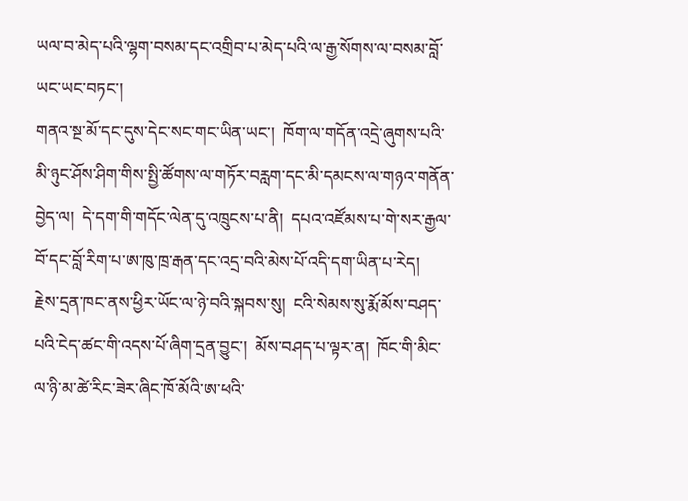ཡལ་བ་མེད་པའི་ལྷག་བསམ་དང་འགྲིབ་པ་མེད་པའི་ལ་རྒྱ་སོགས་ལ་བསམ་བློ་ཡང་ཡང་བཏང་།
གནའ་སྔ་མོ་དང་དུས་དེང་སང་གང་ཡིན་ཡང་།  ཁོག་ལ་གདོན་འདྲེ་ཞུགས་པའི་མི་ཉུང་ཤོས་ཤིག་གིས་སྤྱི་ཚོགས་ལ་གཏོར་བརླག་དང་མི་དམངས་ལ་གཉའ་གནོན་བྱེད་ལ།  དེ་དག་གི་གདོང་ལེན་དུ་འཁྲུངས་པ་ནི།  དཔའ་འཛོམས་པ་གེ་སར་རྒྱལ་བོ་དང་བློ་རིག་པ་ཨ་ཁུ་ཁྲ་རྒན་དང་འདྲ་བའི་མེས་པོ་འདི་དག་ཡིན་པ་རེད།
རྗེས་དྲན་ཁང་ནས་ཕྱིར་ཡོང་ལ་ཉེ་བའི་སྐབས་སུ།  ངའི་སེམས་སུ་རྨོ་མོས་བཤད་པའི་ངེད་ཚང་གི་འདས་པོ་ཞིག་དྲན་བྱུང་།  མོས་བཤད་པ་ལྟར་ན།  ཁོང་གི་མིང་ལ་ཉི་མ་ཚེ་རིང་ཟེར་ཞིང་ཁོ་མོའི་ཨ་ཕའི་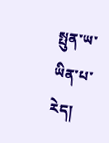སྤུན་ཡ་ཡིན་པ་རེད།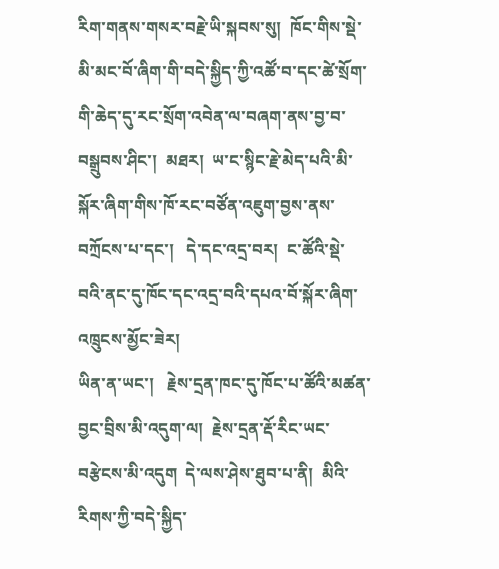རིག་གནས་གསར་བརྗེ་ཡི་སྐབས་སུ།  ཁོང་གིས་སྡེ་མི་མང་བོ་ཞིག་གི་བདེ་སྐྱིད་ཀྱི་འཚོ་བ་དང་ཚེ་སྲོག་གི་ཆེད་དུ་རང་སྲོག་འབེན་ལ་བཞག་ནས་བྱ་བ་བསྒྲུབས་ཤིང་།  མཐར།  ཡ་ང་སྙིང་རྗེ་མེད་པའི་མི་སྐོར་ཞིག་གིས་ཁོ་རང་བཙོན་འཇུག་བྱས་ནས་བཀྲོངས་པ་དང་།   དེ་དང་འདྲ་བར།  ང་ཚོའི་སྡེ་བའི་ནང་དུ་ཁོང་དང་འདྲ་བའི་དཔའ་བོ་སྐོར་ཞིག་འཁྲུངས་མྱོང་ཟེར།
ཡིན་ན་ཡང་།   རྗེས་དྲན་ཁང་དུ་ཁོང་པ་ཚོའི་མཚན་བྱང་བྲིས་མི་འདུག་ལ།  རྗེས་དྲན་རྡོ་རིང་ཡང་བརྩེངས་མི་འདུག  དེ་ལས་ཤེས་ཐུབ་པ་ནི།  མིའི་རིགས་ཀྱི་བདེ་སྐྱིད་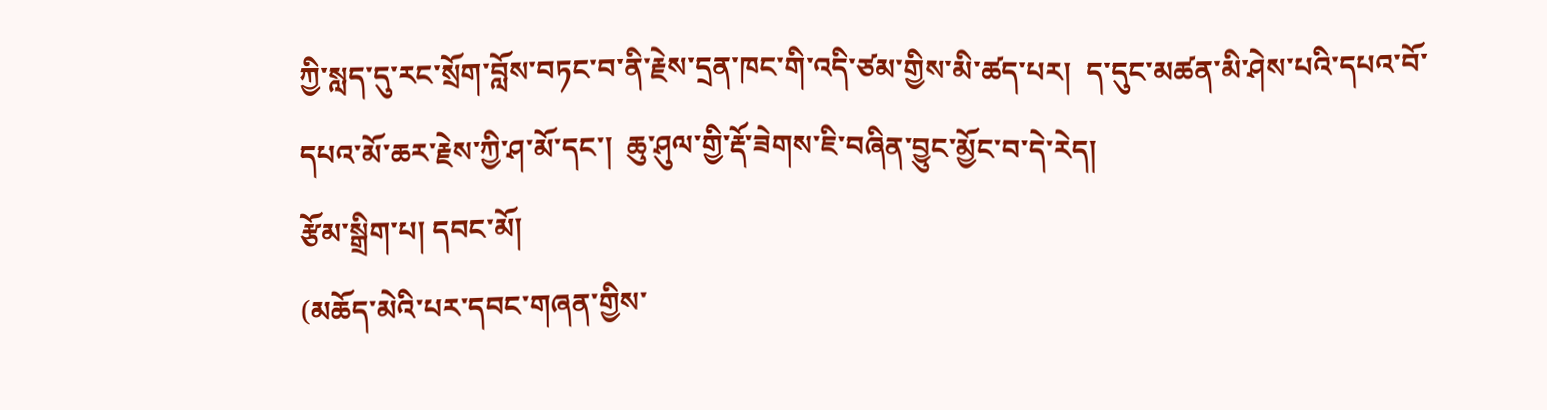ཀྱི་སླད་དུ་རང་སྲོག་བློས་བཏང་བ་ནི་རྗེས་དྲན་ཁང་གི་འདི་ཙམ་གྱིས་མི་ཚད་པར།  ད་དུང་མཚན་མི་ཤེས་པའི་དཔའ་བོ་དཔའ་མོ་ཆར་རྗེས་ཀྱི་ཤ་མོ་དང་།  ཆུ་ཤུལ་གྱི་རྡོ་ཟེགས་ཇི་བཞིན་བྱུང་མྱོང་བ་དེ་རེད།
རྩོམ་སྒྲིག་པ། དབང་མོ།
(མཆོད་མེའི་པར་དབང་གཞན་གྱིས་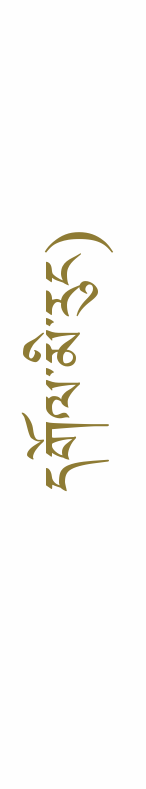དགོལ་མི་རུང)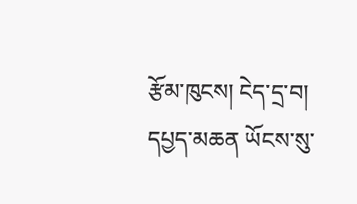རྩོམ་ཁུངས། ངེད་དྲ་བ།
དཔྱད་མཆན ཡོངས་སུ་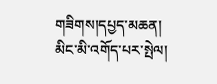གཟིགས།དཔྱད་མཆན།
མིང་མི་འགོད་པར་སྤེལ།